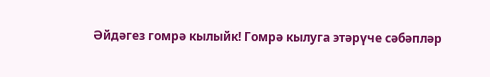Әйдәгез гомрә кылыйк! Гомрә кылуга этәрүче сәбәпләр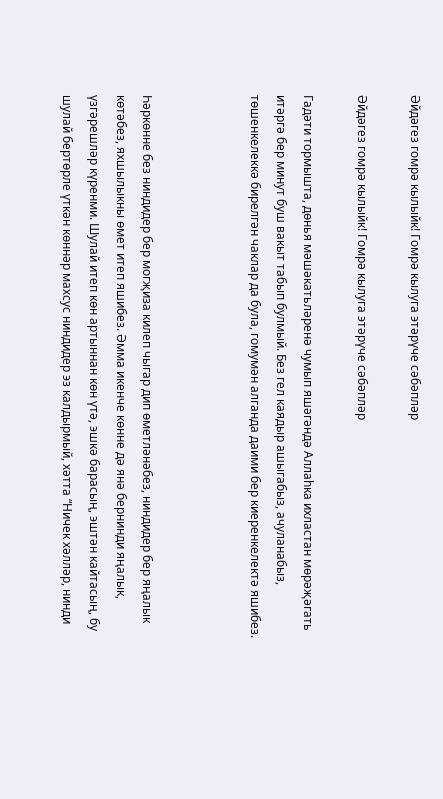Әйдәгез гомрә кылыйк! Гомрә кылуга этәрүче сәбәпләр

Әйдәгез гомрә кылыйк! Гомрә кылуга этәрүче сәбәпләр

Гадәти тормышта, дөнья мәшәкатьләренә чумып яшәгәндә Аллаһка ихластан мөрәҗәгать итәргә бер минут буш вакыт табып булмый. Без гел каядыр ашыгабыз, ачуланабыз, төшенкелеккә бирелгән чаклар да була, гомумән алганда даими бер киеренкелектә яшибез.



Һәркөнне без ниндидер бер могҗиза килеп чыгар дип өметләнәбез, ниндидер бер яңалык көтәбез, яхшылыкны өмет итеп яшибез. Әмма икенче көнне дә янә бернинди яңалык, үзгәрешләр күренми. Шулай итеп көн артыннан көн үтә, эшкә барасың, эштән кайтасың, бу шулай бертөрле үткән көннәр махсус ниндидер эз калдырмый, хәтта “Ничек хәлләр, нинди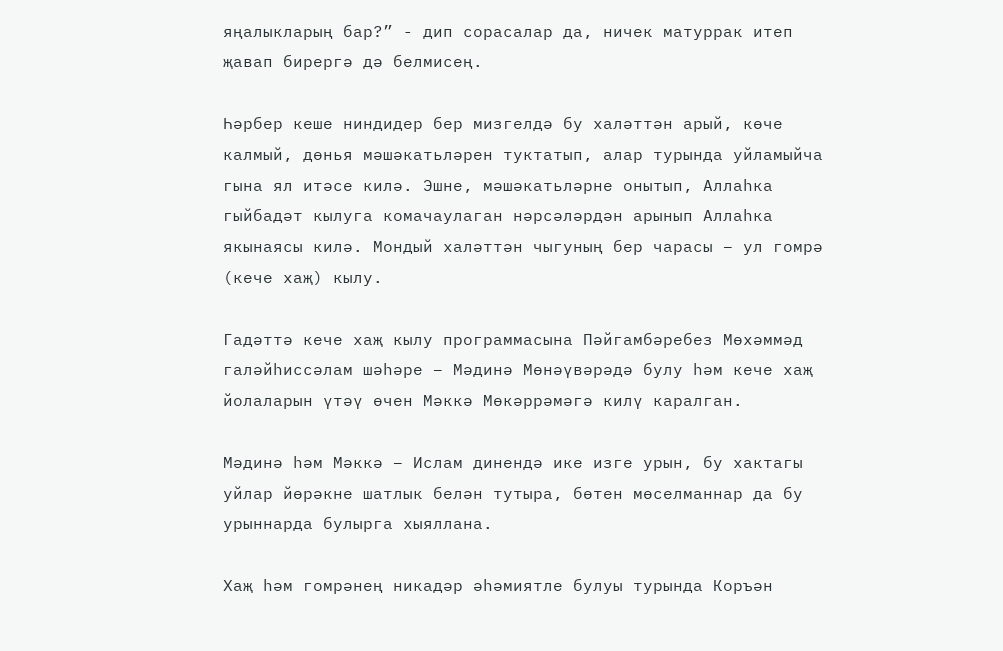яңалыкларың бар?” - дип сорасалар да, ничек матуррак итеп җавап бирергә дә белмисең.

Һәрбер кеше ниндидер бер мизгелдә бу халәттән арый, көче калмый, дөнья мәшәкатьләрен туктатып, алар турында уйламыйча гына ял итәсе килә. Эшне, мәшәкатьләрне онытып, Аллаһка гыйбадәт кылуга комачаулаган нәрсәләрдән арынып Аллаһка якынаясы килә. Мондый халәттән чыгуның бер чарасы – ул гомрә (кече хаҗ) кылу.

Гадәттә кече хаҗ кылу программасына Пәйгамбәребез Мөхәммәд галәйһиссәлам шәһәре – Мәдинә Мөнәүвәрәдә булу һәм кече хаҗ йолаларын үтәү өчен Мәккә Мөкәррәмәгә килү каралган.

Мәдинә һәм Мәккә – Ислам динендә ике изге урын, бу хактагы уйлар йөрәкне шатлык белән тутыра, бөтен мөселманнар да бу урыннарда булырга хыяллана.

Хаҗ һәм гомрәнең никадәр әһәмиятле булуы турында Коръән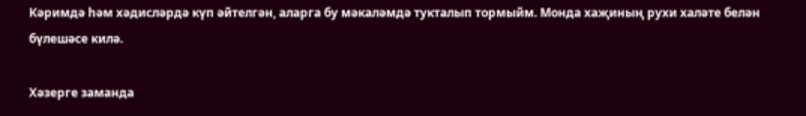Кәримдә һәм хәдисләрдә күп әйтелгән, аларга бу мәкаләмдә тукталып тормыйм. Монда хаҗиның рухи халәте белән бүлешәсе килә.

Хәзерге заманда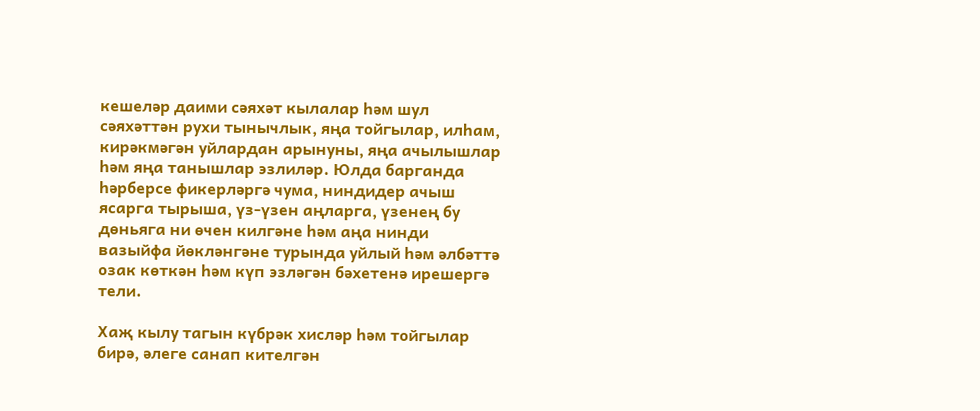кешеләр даими сәяхәт кылалар һәм шул сәяхәттән рухи тынычлык, яңа тойгылар, илһам, кирәкмәгән уйлардан арынуны, яңа ачылышлар һәм яңа танышлар эзлиләр. Юлда барганда һәрберсе фикерләргә чума, ниндидер ачыш ясарга тырыша, үз-үзен аңларга, үзенең бу дөньяга ни өчен килгәне һәм аңа нинди вазыйфа йөкләнгәне турында уйлый һәм әлбәттә озак көткән һәм күп эзләгән бәхетенә ирешергә тели.

Хаҗ кылу тагын күбрәк хисләр һәм тойгылар бирә, әлеге санап кителгән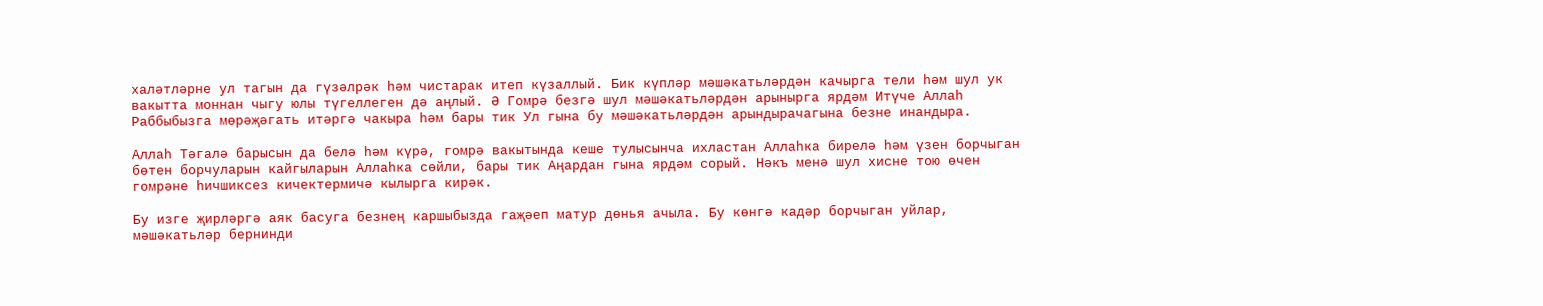халәтләрне ул тагын да гүзәлрәк һәм чистарак итеп күзаллый. Бик күпләр мәшәкатьләрдән качырга тели һәм шул ук вакытта моннан чыгу юлы түгеллеген дә аңлый. Ә Гомрә безгә шул мәшәкатьләрдән арынырга ярдәм Итүче Аллаһ Раббыбызга мөрәҗәгать итәргә чакыра һәм бары тик Ул гына бу мәшәкатьләрдән арындырачагына безне инандыра.

Аллаһ Тәгалә барысын да белә һәм күрә, гомрә вакытында кеше тулысынча ихластан Аллаһка бирелә һәм үзен борчыган бөтен борчуларын кайгыларын Аллаһка сөйли, бары тик Аңардан гына ярдәм сорый. Нәкъ менә шул хисне тою өчен гомрәне һичшиксез кичектермичә кылырга кирәк.

Бу изге җирләргә аяк басуга безнең каршыбызда гаҗәеп матур дөнья ачыла. Бу көнгә кадәр борчыган уйлар, мәшәкатьләр бернинди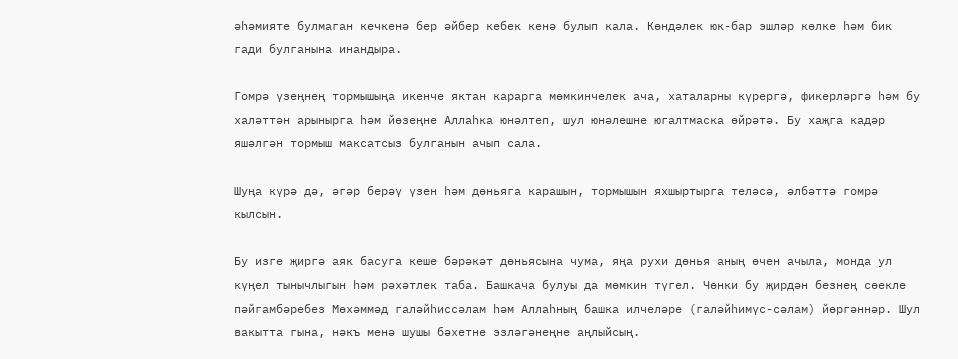әһәмияте булмаган кечкенә бер әйбер кебек кенә булып кала. Көндәлек юк-бар эшләр көлке һәм бик гади булганына инандыра.

Гомрә үзеңнең тормышыңа икенче яктан карарга мөмкинчелек ача, хаталарны күрергә, фикерләргә һәм бу халәттән арынырга һәм йөзеңне Аллаһка юнәлтеп, шул юнәлешне югалтмаска өйрәтә. Бу хаҗга кадәр яшәлгән тормыш максатсыз булганын ачып сала.

Шуңа күрә дә, әгәр берәү үзен һәм дөньяга карашын, тормышын яхшыртырга теләсә, әлбәттә гомрә кылсын.

Бу изге җиргә аяк басуга кеше бәрәкәт дөньясына чума, яңа рухи дөнья аның өчен ачыла, монда ул күңел тынычлыгын һәм рәхәтлек таба. Башкача булуы да мөмкин түгел. Чөнки бу җирдән безнең сөекле пәйгамбәребез Мөхәммәд галәйһиссәлам һәм Аллаһның башка илчеләре (галәйһимүс-сәлам) йөргәннәр. Шул вакытта гына, нәкъ менә шушы бәхетне эзләгәнеңне аңлыйсың.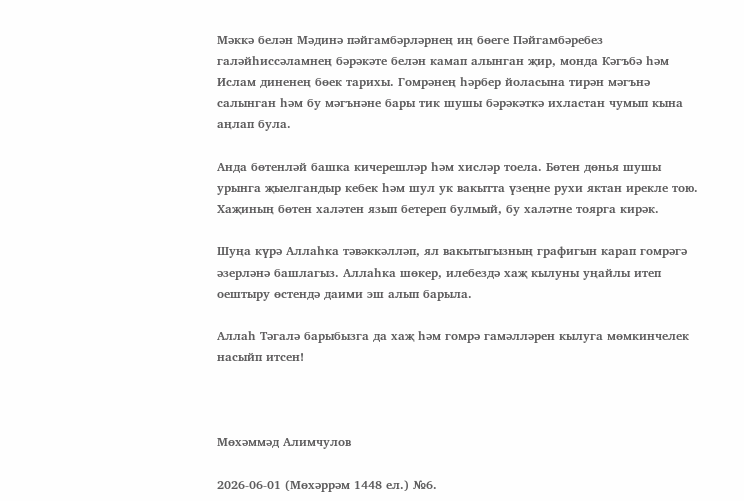Мәккә белән Мәдинә пәйгамбәрләрнең иң бөеге Пәйгамбәребез галәйһиссәламнең бәрәкәте белән камап алынган җир, монда Кәгъбә һәм Ислам диненең бөек тарихы. Гомрәнең һәрбер йоласына тирән мәгънә салынган һәм бу мәгънәне бары тик шушы бәрәкәткә ихластан чумып кына аңлап була.

Анда бөтенләй башка кичерешләр һәм хисләр тоела. Бөтен дөнья шушы урынга җыелгандыр кебек һәм шул ук вакытта үзеңне рухи яктан ирекле тою. Хаҗиның бөтен халәтен язып бетереп булмый, бу халәтне тоярга кирәк.

Шуңа күрә Аллаһка тәвәккәлләп, ял вакытыгызның графигын карап гомрәгә әзерләнә башлагыз. Аллаһка шөкер, илебездә хаҗ кылуны уңайлы итеп оештыру өстендә даими эш алып барыла.

Аллаһ Тәгалә барыбызга да хаҗ һәм гомрә гамәлләрен кылуга мөмкинчелек насыйп итсен!



Мөхәммәд Алимчулов

2026-06-01 (Мөхәррәм 1448 ел.) №6.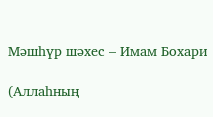Мәшһүр шәхес – Имам Бохари

(Аллаһның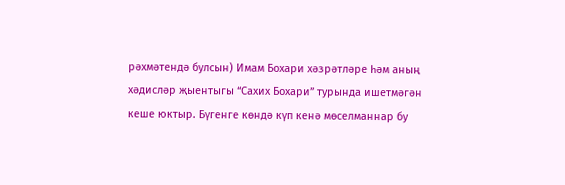рәхмәтендә булсын) Имам Бохари хәзрәтләре һәм аның хәдисләр җыентыгы “Сахих Бохари” турында ишетмәгән кеше юктыр. Бүгенге көндә күп кенә мөселманнар бу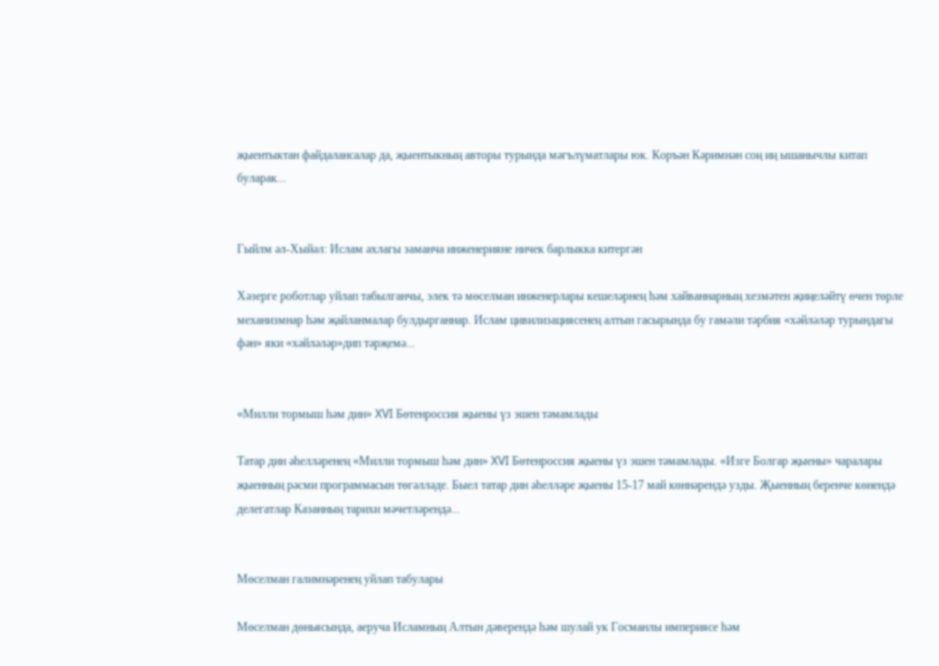җыентыктан файдалансалар да, җыентыкның авторы турында мәгълүматлары юк. Коръән Кәримнән соң иң ышанычлы китап буларак...


Гыйлм әл-Хыйәл: Ислам әхлагы заманча инженерияне ничек барлыкка китергән

Хәзерге роботлар уйлап табылганчы, элек тә мөселман инженерлары кешеләрнең һәм хайваннарның хезмәтен җиңеләйтү өчен төрле механизмнар һәм җайланмалар булдырганнар. Ислам цивилизациясенең алтын гасырында бу гамәли тәрбия «хәйләләр турындагы фән» яки «хәйләләр»дип тәрҗемә...


«Милли тормыш һәм дин» XVI Бөтенроссия җыены үз эшен тәмамлады

Татар дин әһелләренең «Милли тормыш һәм дин» XVI Бөтенроссия җыены үз эшен тәмамлады. «Изге Болгар җыены» чаралары җыенның рәсми программасын төгәлләде. Быел татар дин әһелләре җыены 15-17 май көннәрендә узды. Җыенның беренче көнендә делегатлар Казанның тарихи мәчетләрендә...


Мөселман галимнәренең уйлап табулары

Мөселман дөньясында, аеруча Исламның Алтын дәверендә һәм шулай ук Госманлы империясе һәм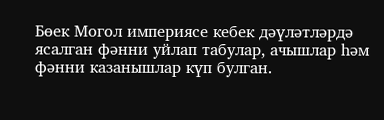Бөек Могол империясе кебек дәүләтләрдә ясалган фәнни уйлап табулар, ачышлар һәм фәнни казанышлар күп булган.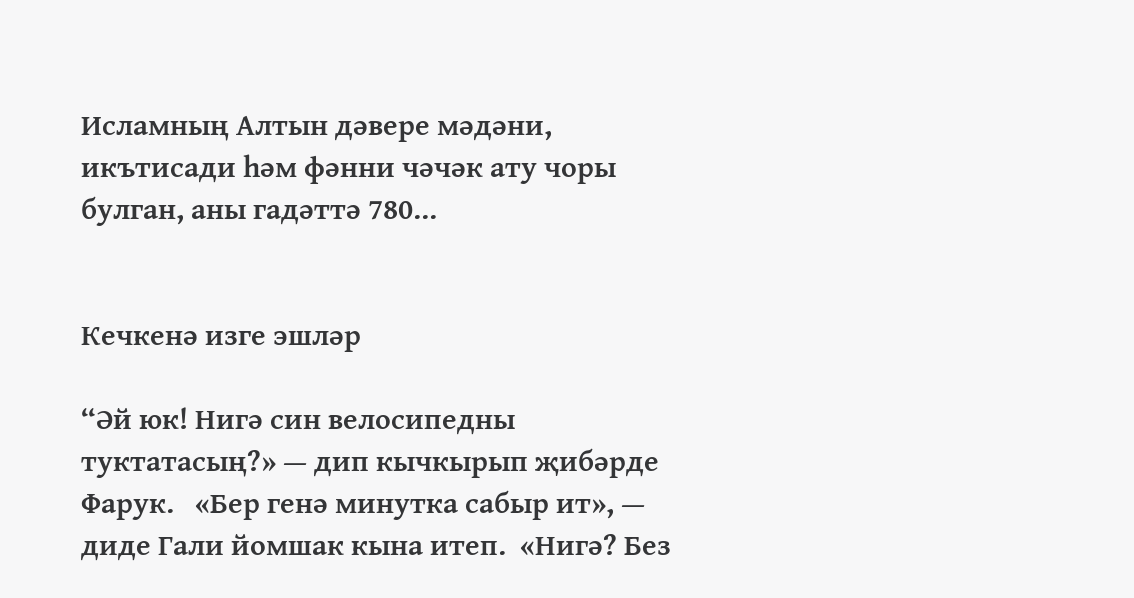Исламның Алтын дәвере мәдәни, икътисади һәм фәнни чәчәк ату чоры булган, аны гадәттә 780...


Кечкенә изге эшләр

“Әй юк! Нигә син велосипедны туктатасың?» — дип кычкырып җибәрде Фарук.   «Бер генә минутка сабыр ит», — диде Гали йомшак кына итеп.  «Нигә? Без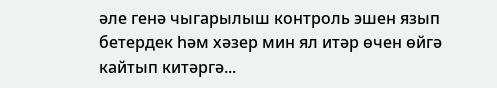әле генә чыгарылыш контроль эшен язып бетердек һәм хәзер мин ял итәр өчен өйгә кайтып китәргә...